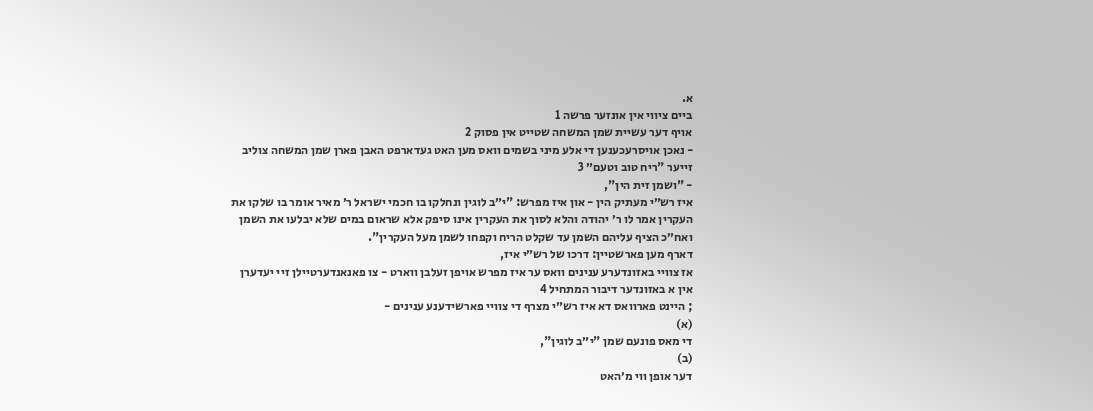א.
ביים ציווי אין אונזער פרשה 1
אויף דער עשיית שמן המשחה שטייט אין פסוק 2
- נאכן אויסרעכענען די אלע מיני בשמים וואס מען האט געדארפט האבן פארן שמן המשחה צוליב זייער "ריח טוב וטעם״ 3
- "ושמן זית הין",
איז רש״י מעתיק הין - און איז מפרש: "י״ב לוגין ונחלקו בו חכמי ישראל ר׳ מאיר אומר בו שלקו את העקרין אמר לו ר׳ יהודה והלא לסוך את העקרין אינו סיפק אלא שראום במים שלא יבלעו את השמן ואח״כ הציף עליהם השמן עד שקלט הריח וקפחו לשמן מעל העקרין".
דארף מען פארשטיין: דרכו של רש״י איז,
אז צוויי באזונדערע ענינים וואס ער איז מפרש אויפן זעלבן ווארט - צו פאנאנדערטיילן זיי יעדערן אין א באזונדער דיבור המתחיל 4
; היינט פארוואס דא איז רש״י מצרף די צוויי פארשידענע ענינים -
(א)
די מאס פונעם שמן "י״ב לוגין",
(ב)
דער אופן ווי מ׳האט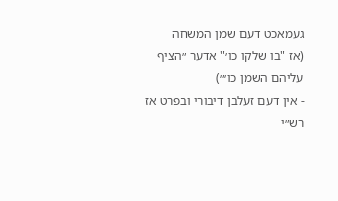געמאכט דעם שמן המשחה
(אז "בו שלקו כו׳" אדער ״הציף עליהם השמן כו׳״)
- אין דעם זעלבן דיבורי ובפרט אז רש״י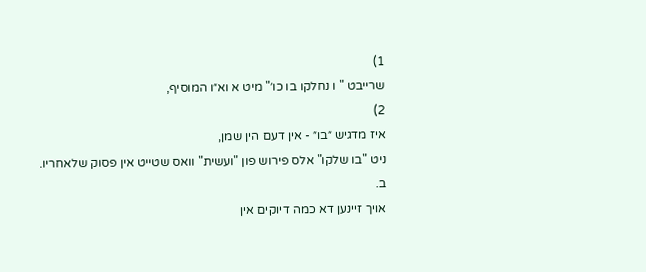1)
שרייבט " ו נחלקו בו כו׳" מיט א וא״ו המוסיף,
2)
איז מדגיש ״בו״ - אין דעם הין שמן,
ניט "בו שלקו" אלס פירוש פון "ועשית" וואס שטייט אין פסוק שלאחריו.
ב.
אויך זיינען דא כמה דיוקים אין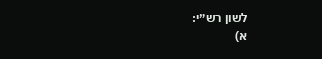לשון רש״י:
א)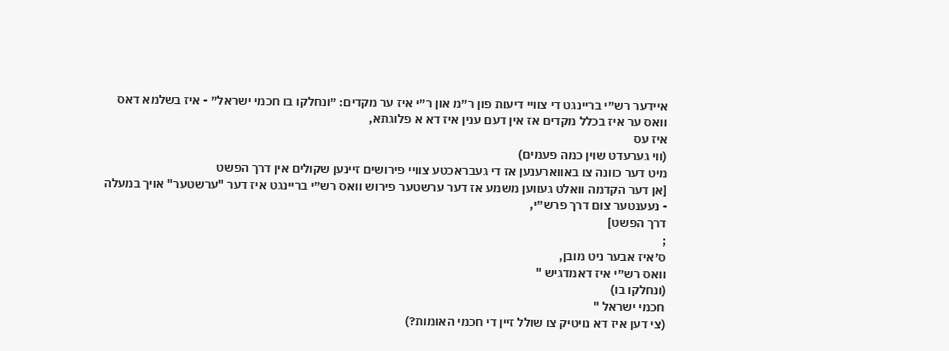איידער רש״י בריינגט די צוויי דיעות פון ר״מ און ר״י איז ער מקדים: ״ונחלקו בו חכמי ישראל״ - איז בשלמא דאס וואס ער איז בכלל מקדים אז אין דעם ענין איז דא א פלוגתא,
איז עס
(ווי גערעדט שוין כמה פעמים)
מיט דער כוונה צו באווארענען אז די געבראכטע צוויי פירושים זיינען שקולים אין דרך הפשט
[אן דער הקדמה וואלט געווען משמע אז דער ערשטער פירוש וואס רש״י בריינגט איז דער "ערשטער" אויך במעלה - נעענטער צום דרך פרש״י,
דרך הפשט]
;
ס׳איז אבער ניט מובן,
וואס רש״י איז דאמדגיש "
(ונחלקו בו)
חכמי ישראל "
(צי דען איז דא נויטיק צו שולל זיין די חכמי האומות?)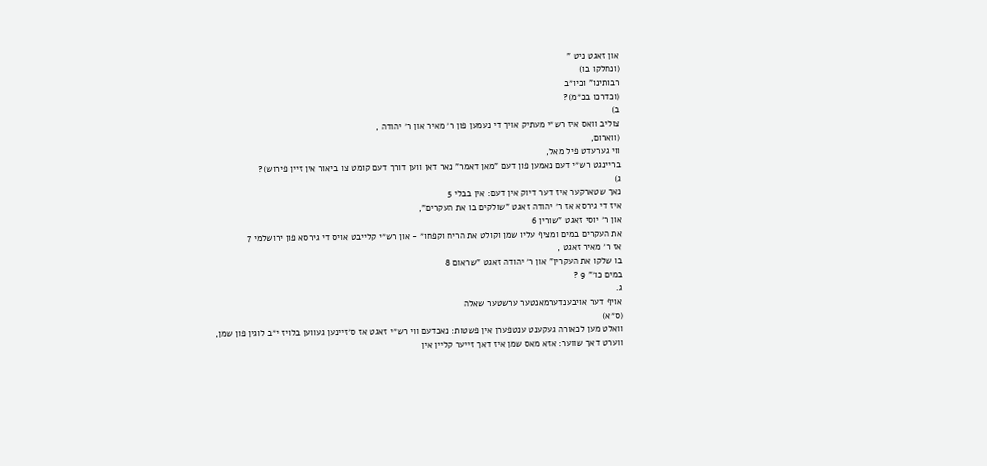און זאגט ניט "
(ונחלקו בו)
רבותינו" וכיו״ב
(וכדרכו בכ״מ)?
ב)
צוליב וואס איז רש״י מעתיק אויך די נעמען פון ר׳ מאיר און ר׳ יהודה ,
(ווארום,
ווי גערעדט פיל מאל,
בריינגט רש״י דעם נאמען פון דעם "מאן דאמר" נאר דאן ווען דורך דעם קומט צו ביאור אין זיין פירוש)?
ג)
נאך שטארקער איז דער דיוק אין דעם: אין בבלי 5
איז די גירסא אז ר׳ יהודה זאגט "שולקים בו את העקרים",
און ר׳ יוסי זאגט "שורין 6
את העקרים במים ומציף עליו שמן וקולט את הריח וקפחו״ - און רש״י קלייבט אויס די גירסא פון ירושלמי 7
אז ר׳ מאיר זאגט ,
בו שלקו את העקרין" און ר׳ יהודה זאגט "שראום 8
במים כו׳" 9 ?
ג.
אויף דער אויבענדערמאנטער ערשטער שאלה
(ס״א)
וואלט מען לכאורה געקענט ענטפערן אין פשטות: נאכדעם ווי רש״י זאגט אז ס׳זיינען געווען בלויז י״ב לוגין פון שמן,
ווערט דאך שווער: אזא מאס שמן איז דאך זייער קליין אין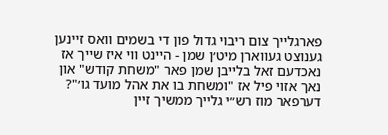פארגלייך צום ריבוי גדול פון די בשמים וואס זיינען גענוצט געווארן מיט׳ן שמן - היינט ווי איז שייך אז נאכדעם זאל בלייבן שמן פאר "משחת קודש" און נאך אזוי פיל אז "ומשחת בו את אהל מועד גו׳"?
דערפאר מוז רש״י גלייך ממשיך זיין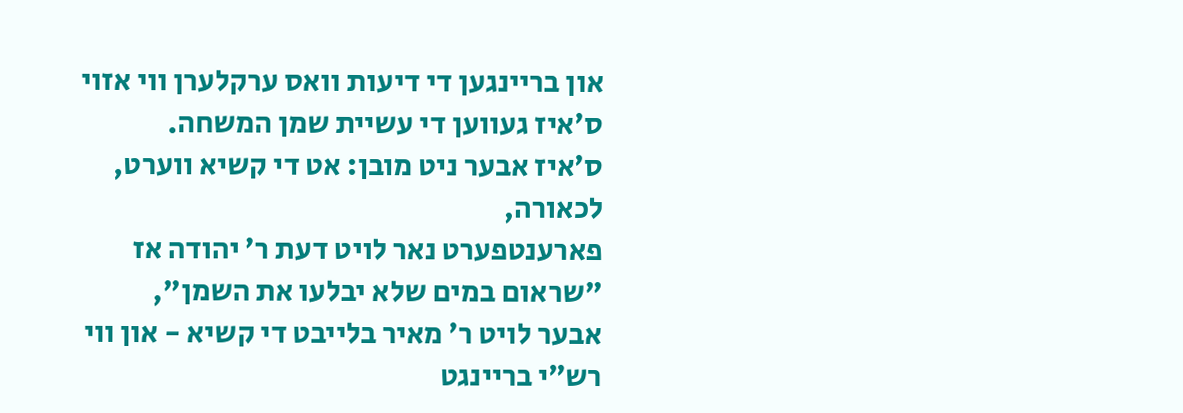און בריינגען די דיעות וואס ערקלערן ווי אזוי ס׳איז געווען די עשיית שמן המשחה.
ס׳איז אבער ניט מובן: אט די קשיא ווערט,
לכאורה,
פארענטפערט נאר לויט דעת ר׳ יהודה אז "שראום במים שלא יבלעו את השמן",
אבער לויט ר׳ מאיר בלייבט די קשיא - און ווי רש״י בריינגט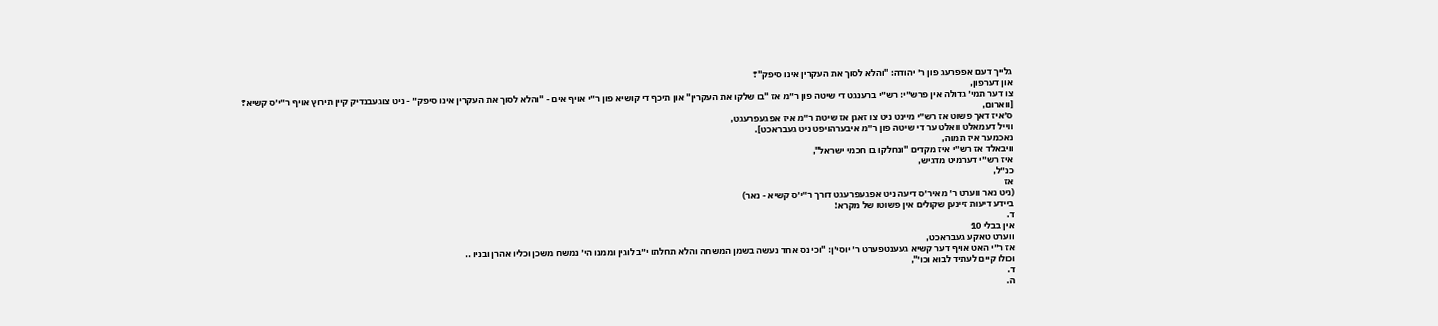גלייך דעם אפפרעג פון ר׳ יהודה: "והלא לסוך את העקרין אינו סיפק"?
און דערפון,
צו דער תמי׳ גדולה אין פרש״י: רש״י ברענגט די שיטה פון ר״מ אז "בו שלקו את העקרין" און תיכף די קושיא פון ר״י אויף אים - "והלא לסוך את העקרין אינו סיפק״ - ניט צוגעבנדיק קיין תירוץ אויף ר״י׳ס קשיא?
[ווארום,
ס׳איז דאך פשוט אז רש״י מיינט ניט צו זאגן אז שיטת ר״מ איז אפגעפרעגט,
ווייל דעמאלט וואלט ער די שיטה פון ר״מ איבערהויפט ניט געבראכט].
נאכמער איז תמוה,
וויבאלד אז רש״י איז מקדים "ונחלקו בו חכמי ישראל",
איז רש״י דערמיט מדגיש,
כנ״ל,
אז
(ניט נאר ווערט ר׳ מאיר׳ס דיעה ניט אפגעפרעגט דורך ר״י׳ס קשיא - נאר)
ביידע דיעות זיינען שקולים אין פשוטו של מקרא!
ד.
אין בבלי 10
ווערט טאקע געבראכט,
אז ר״י האט אויף דער קשיא געענטפערט ר׳ יוסי׳ן: "וכי נס אחד נעשה בשמן המשחה והלא תחלתו י״ב לוגין וממנו הי׳ נמשח משכן וכליו אהרן ובניו ..
וכולו קיים לעתיד לבוא וכו׳",
ד.
ה.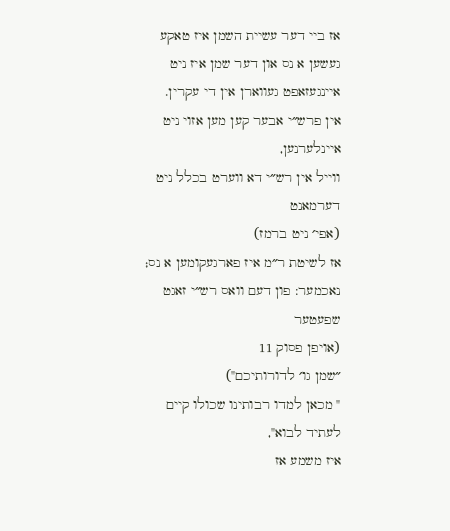אז ביי דער עשיית השמן איז טאקע געשען א נס און דער שמן איז ניט איינגעזאפט געווארן אין די עקרין.
אין פרש״י אבער קען מען אזוי ניט איינלערנען,
ווייל אין רש״י דא ווערט בכלל ניט דערמאנט
(אפי׳ ניט ברמז)
אז לשיטת ר״מ איז פארגעקומען א נס;
נאכמער: פון דעם וואס רש״י זאגט שפעטער
(אויפן פסוק 11
״שמן גו׳ לדורותיכם")
" מכאן למדו רבותינו שכולו קיים לעתיד לבוא",
איז משמע אז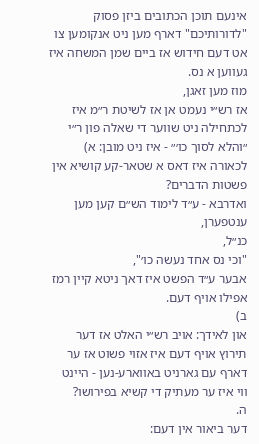אינעם תוכן הכתובים ביזן פסוק "לדורותיכם" דארף מען ניט אנקומען צו אט דעם חידוש אז ביים שמן המשחה איז געווען א נס.
מוז מען זאגן,
אז רש״י נעמט אן אז לשיטת ר״מ איז לכתחילה ניט שווער די שאלה פון ר״י ״והלא לסוך כו׳״ - איז ניט מובן: א)
לכאורה איז דאס א שטאר-קע קושיא אין פשטות הדברים?
ואדרבא - ע״ד לימוד הש״ם קען מען ענטפערן,
כנ״ל,
"וכי נס אחד נעשה כו׳",
אבער ע״ד הפשט איז דאך ניטא קיין רמז אפילו אויף דעם.
ב)
און לאידך: אויב רש״י האלט אז דער תירוץ אויף דעם איז אזוי פשוט אז ער דארף עם גארניט באווארע-נען - היינט ווי איז ער מעתיק די קשיא בפירושו?
ה.
דער ביאור אין דעם: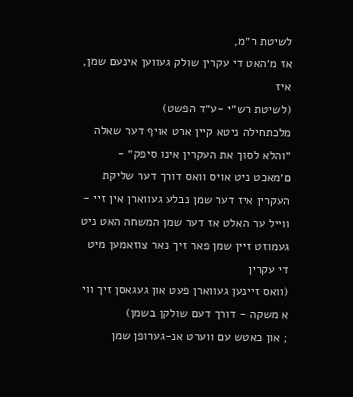לשיטת ר״מ,
אז מ׳האט די עקרין שולק געווען אינעם שמן,
איז
(לשיטת רש״י -ע״ד הפשט)
מלכתחילה ניטא קיין ארט אויף דער שאלה ״והלא לסוך את העקרין אינו סיפק״ - ם׳מאכט ניט אויס וואס דורך דער שליקת העקרין איז דער שמן נבלע געווארן אין זיי - ווייל ער האלט אז דער שמן המשחה האט ניט געמוזט זיין שמן פאר זיך נאר צוזאמען מיט די עקרין
(וואס זיינען געווארן פעט און געגאסן זיך ווי א משקה - דורך דעם שולקן בשמן)
; און כאטש עם ווערט אנ-גערופן שמן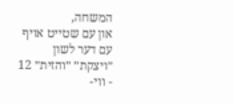המשחה,
און עם שטייט אויף עם דער לשון ״ויצקת״ ״והזית״ 12
- ווי-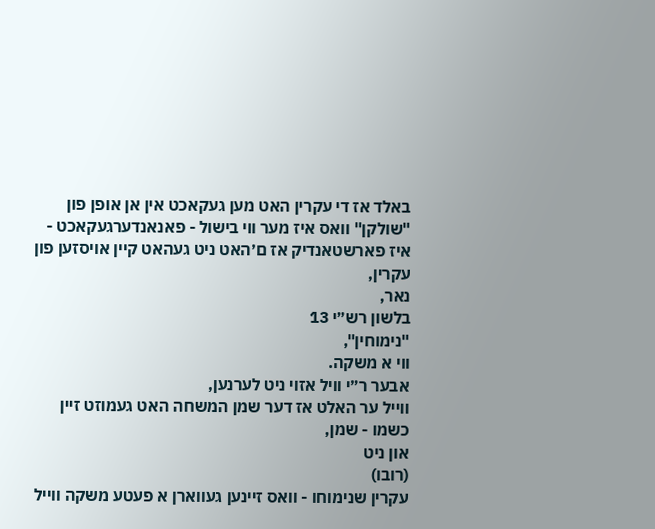באלד אז די עקרין האט מען געקאכט אין אן אופן פון "שולקן" וואס איז מער ווי בישול - פאנאנדערגעקאכט - איז פארשטאנדיק אז ם׳האט ניט געהאט קיין אויסזען פון עקרין,
נאר,
בלשון רש״י 13
"נימוחין",
ווי א משקה.
אבער ר״י וויל אזוי ניט לערנען,
ווייל ער האלט אז דער שמן המשחה האט געמוזט זיין כשמו - שמן,
און ניט
(רובו)
עקרין שנימוחו - וואס זיינען געווארן א פעטע משקה ווייל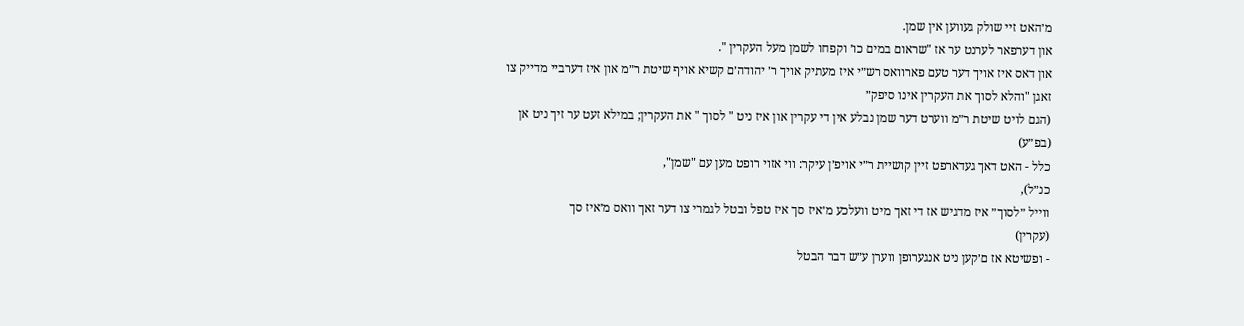מ׳האט זיי שולק געווען אין שמן.
און דערפאר לערנט ער אז "שראום במים כו׳ וקפחו לשמן מעל העקרין ".
און דאס איז אויך דער טעם פארוואס רש״י איז מעתיק אויך ר׳ יהודה׳ם קשיא אויף שיטת ר״מ און איז דערביי מדייק צו זאגן "והלא לסוך את העקרין אינו סיפק״
(הגם לויט שיטת ר״מ ווערט דער שמן נבלע אין די עקרין און איז ניט " לסוך " את העקרין; במילא זעט ער זיך ניט אן
(בפ״ע)
כלל - האט דאך געדארפט זיין קושיית ר״י אויפ׳ן עיקר: ווי אזוי רופט מען עם "שמן",
כנ״ל),
ווייל ״לסוך״ איז מדגיש אז די זאך מיט וועלכע מ׳איז סך איז טפל ובטל לגמרי צו דער זאך וואס מ׳איז סך
(עקרין)
- ופשיטא אז ם׳קען ניט אנגערופן ווערן ע״ש דבר הבטל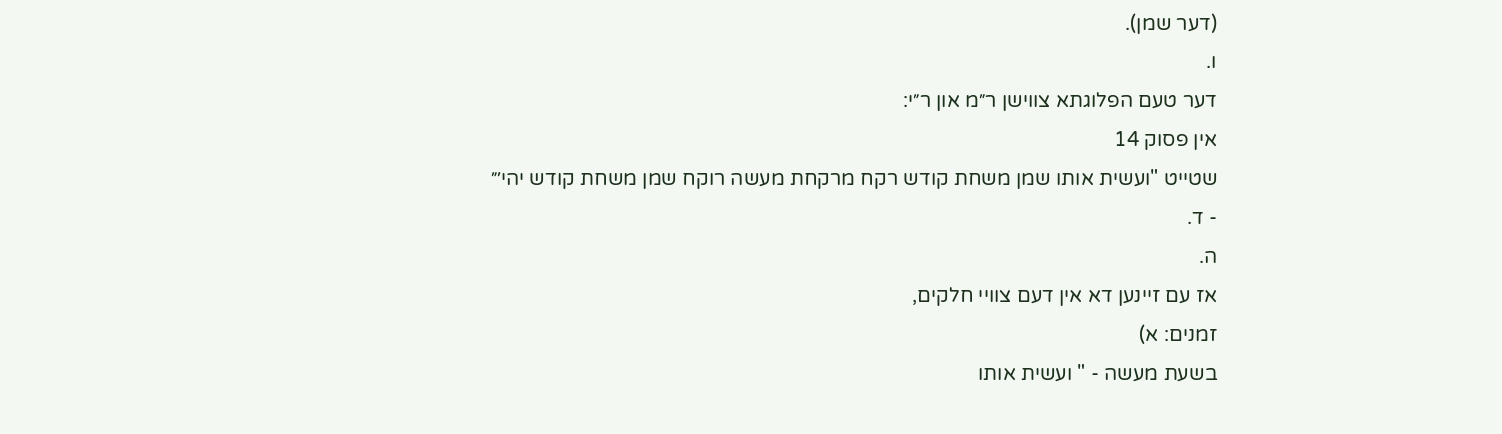(דער שמן).
ו.
דער טעם הפלוגתא צווישן ר״מ און ר״י:
אין פסוק 14
שטייט "ועשית אותו שמן משחת קודש רקח מרקחת מעשה רוקח שמן משחת קודש יהי׳״ - ד.
ה.
אז עם זיינען דא אין דעם צוויי חלקים,
זמנים: א)
בשעת מעשה - " ועשית אותו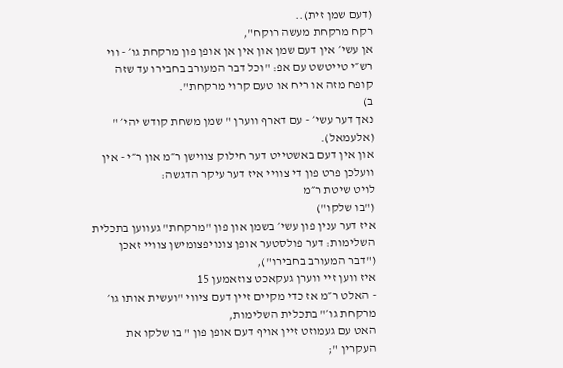(דעם שמן זית)..
רקח מרקחת מעשה רוקח",
אן עשי׳ אין דעם שמן און אין אן אופן פון מרקחת גו׳ - ווי רש״י טייטשט עם אפ: "וכל דבר המעורב בחבירו עד שזה קופח מזה או ריח או טעם קרוי מרקחת".
ב)
נאך דער עשי׳ - עם דארף ווערן " שמן משחת קודש יהי׳ "
(אלעמאל).
און אין דעם באשטייט דער חילוק צווישן ר״מ און ר״י - אין וועלכן פרט פון די צוויי איז דער עיקר הדגשה:
לויט שיטת ר״מ
("בו שלקו")
איז דער ענין פון עשי׳ בשמן און פון "מרקחת" געווען בתכלית השלימות: דער פולסטער אופן צונויפצומישן צוויי זאכן
("דבר המעורב בחבירו"),
איז ווען זיי ווערן געקאכט צוזאמען 15
- האלט ר״מ אז כדי מקיים זיין דעם ציווי "ועשית אותו גו׳ מרקחת גו׳" בתכלית השלימות,
האט עם געמוזט זיין אויף דעם אופן פון " בו שלקו את העקרין ";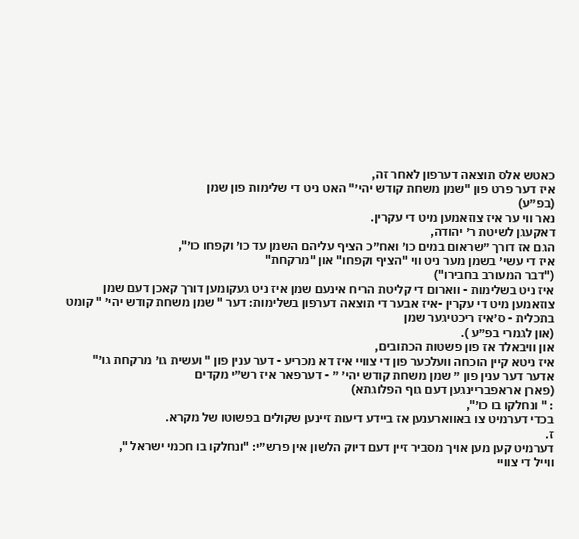כאטש אלס תוצאה דערפון לאחר זה,
איז דער פרט פון "שמן משחת קודש יהי׳" האט ניט די שלימות פון שמן
(בפ״ע)
נאר ווי ער איז צוזאמען מיט די עקרין.
דאקעגן לשיטת ר׳ יהודה,
הגם אז דורך ״שראום במים כו׳ ואח״כ הציף עליהם השמן עד כו׳ וקפחו כו׳",
איז די עשי׳ בשמן מער ניט ווי "הציף וקפחו" און "מרקחת"
("דבר המעורב בחבירו")
איז ניט בשלימות - ווארום די קליטת הריח אינעם שמן איז ניט געקומען דורך קאכן דעם שמן צוזאמען מיט די עקרין -איז אבער די תוצאה דערפון בשלימות: דער " שמן משחת קודש יהי׳ " קומט בתכלית - ס׳איז ריכטיגער שמן
(און לגמרי בפ״ע ).
און וויבאלד אז פון פשטות הכתובים,
איז ניטא קיין הוכחה וועלכער פון די צוויי איז דא מכריע - דער ענין פון " ועשית גו׳ מרקחת גו׳" אדער דער ענין פון ״ שמן משחת קודש יהי׳ ״ - דערפאר איז רש״י מקדים
(פארן אראפבריינגען דעם גוף הפלוגתא)
: " ונחלקו בו כו׳",
בכדי דערמיט צו באווארענען אז ביידע דיעות זיינען שקולים בפשוטו של מקרא.
ז.
דערמיט קען מען אויך מסביר זיין דעם דיוק הלשון אין פרש״י: "ונחלקו בו חכמי ישראל ",
ווייל די צוויי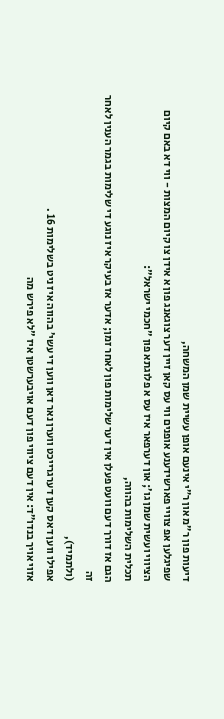דיעות פון ר״מ און ר״י אינעם אופן עשיית שמן המשחה,
שפיגלען אפ צוויי פארשידענע אופנים ווי עס קאן זיין דער צוגאנג פון א אידן צו קיום המצות - ווי דא באם קיום הציווי ועשית שמן גו׳; און דערפאר איז עס א פלוגתא פון "חכמי ישראל":
תכלית השלימות בהווה,
הגם אז דורך דעם וועט פעלן אין דער שלימות פון לאחר זמן; אדער אז בעיקר איז נוגע די שלימות בגמר הענין לאחר זה
(ולתמיד),
אפילו ווען דאס קען דערגרייכט ווערן נאר דאן ווען די עשי׳ בהווה איז ניט בשלימות 16 .
אזוי אויך בנדו״ד: אין דעם ציווי פון דעם אויבערשטן איז "לא פירש מה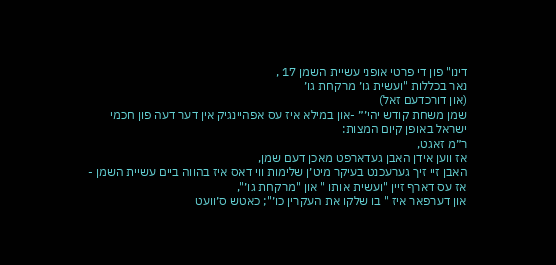דינו" פון די פרטי אופני עשיית השמן 17 ,
נאר בכללות "ועשית גו׳ מרקחת גו׳
(און דורכדעם זאל)
שמן משחת קודש יהי׳״ -און במילא איז עס אפהיינגיק אין דער דעה פון חכמי ישראל באופן קיום המצות:
ר״מ זאגט,
אז ווען אידן האבן געדארפט מאכן דעם שמן,
האבן זיי זיך גערעכנט בעיקר מיט׳ן שלימות ווי דאס איז בהווה ביים עשיית השמן - אז עס דארף זיין "ועשית אותו " און "מרקחת גו׳",
און דערפאר איז " בו שלקו את העקרין כו׳"; כאטש ס׳וועט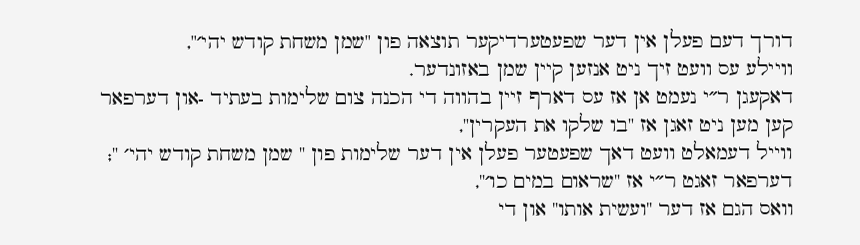דורך דעם פעלן אין דער שפעטערדיקער תוצאה פון "שמן משחת קודש יהי׳",
וויילע עס וועט זיך ניט אנזען קיין שמן באזונדער.
דאקעגן ר״י נעמט אן אז עס דארף זיין בהווה די הכנה צום שלימות בעתיד -און דערפאר קען מען ניט זאגן אז "בו שלקו את העקרין",
ווייל דעמאלט וועט דאך שפעטער פעלן אין דער שלימות פון " שמן משחת קודש יהי׳ ";
דערפאר זאגט ר״י אז "שראום במים כו׳",
וואס הגם אז דער "ועשית אותו" און די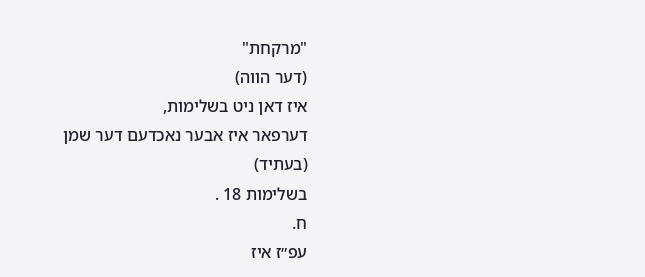"מרקחת"
(דער הווה)
איז דאן ניט בשלימות,
דערפאר איז אבער נאכדעם דער שמן
(בעתיד)
בשלימות 18 .
ח.
עפ״ז איז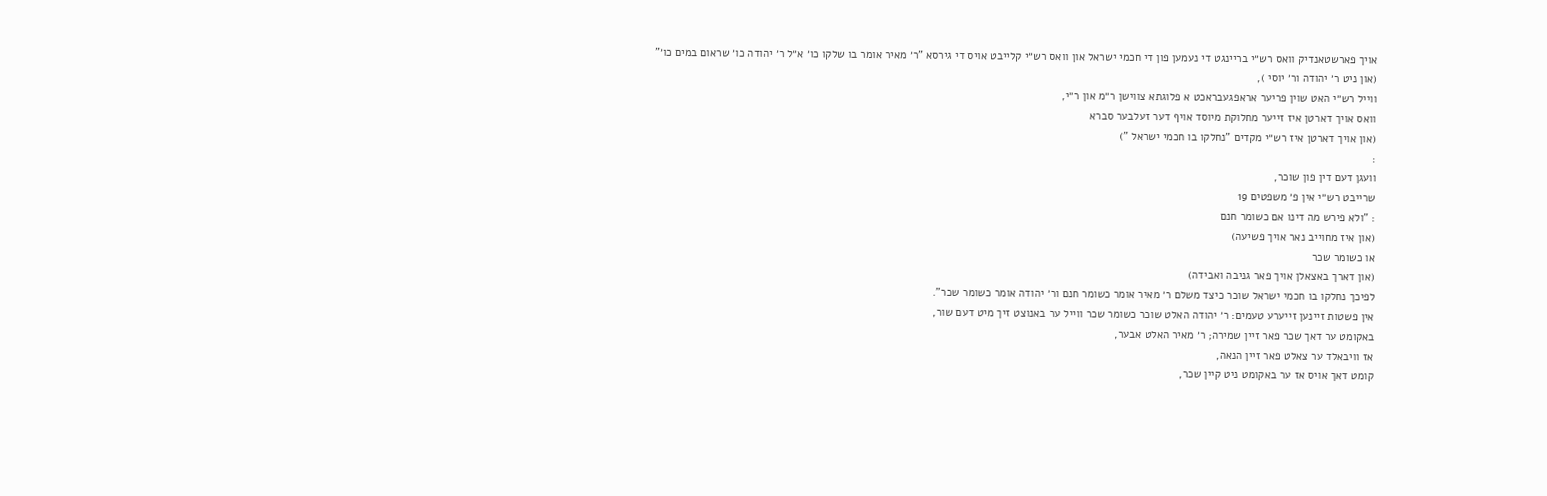אויך פארשטאנדיק וואס רש״י בריינגט די נעמען פון די חכמי ישראל און וואס רש״י קלייבט אויס די גירסא "ר׳ מאיר אומר בו שלקו כו׳ א״ל ר׳ יהודה כו׳ שראום במים כו׳"
(און ניט ר׳ יהודה ור׳ יוסי ),
ווייל רש״י האט שוין פריער אראפגעבראכט א פלוגתא צווישן ר״מ און ר״י,
וואס אויך דארטן איז זייער מחלוקת מיוסד אויף דער זעלבער סברא
(און אויך דארטן איז רש״י מקדים "נחלקו בו חכמי ישראל ")
:
וועגן דעם דין פון שוכר,
שרייבט רש״י אין פ׳ משפטים 19
: "ולא פירש מה דינו אם כשומר חנם
(און איז מחוייב נאר אויך פשיעה)
או כשומר שכר
(און דארך באצאלן אויך פאר גניבה ואבידה)
לפיכך נחלקו בו חכמי ישראל שוכר כיצד משלם ר׳ מאיר אומר כשומר חנם ור׳ יהודה אומר כשומר שכר".
אין פשטות זיינען זייערע טעמים: ר׳ יהודה האלט שוכר כשומר שכר ווייל ער באנוצט זיך מיט דעם שור,
באקומט ער דאך שכר פאר זיין שמירה; ר׳ מאיר האלט אבער,
אז וויבאלד ער צאלט פאר זיין הנאה,
קומט דאך אויס אז ער באקומט ניט קיין שכר,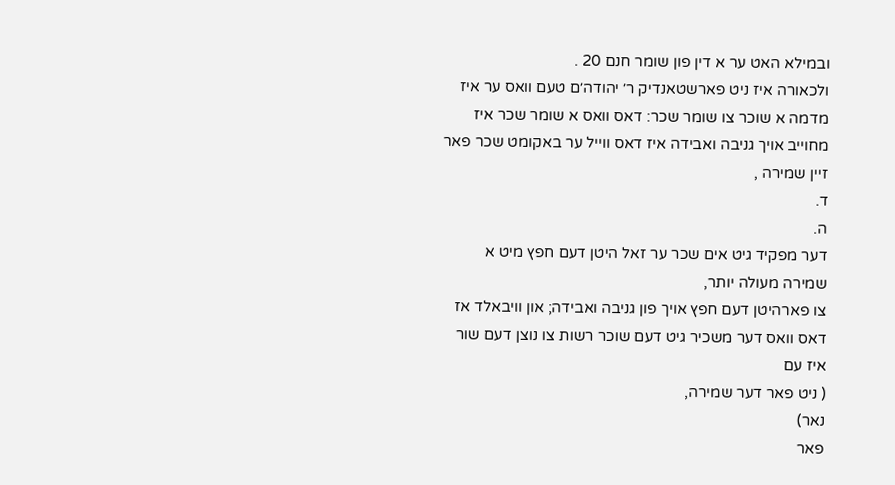ובמילא האט ער א דין פון שומר חנם 20 .
ולכאורה איז ניט פארשטאנדיק ר׳ יהודה׳ם טעם וואס ער איז מדמה א שוכר צו שומר שכר: דאס וואס א שומר שכר איז מחוייב אויך גניבה ואבידה איז דאס ווייל ער באקומט שכר פאר זיין שמירה ,
ד.
ה.
דער מפקיד גיט אים שכר ער זאל היטן דעם חפץ מיט א שמירה מעולה יותר,
צו פארהיטן דעם חפץ אויך פון גניבה ואבידה; און וויבאלד אז דאס וואס דער משכיר גיט דעם שוכר רשות צו נוצן דעם שור איז עם
( ניט פאר דער שמירה,
נאר)
פאר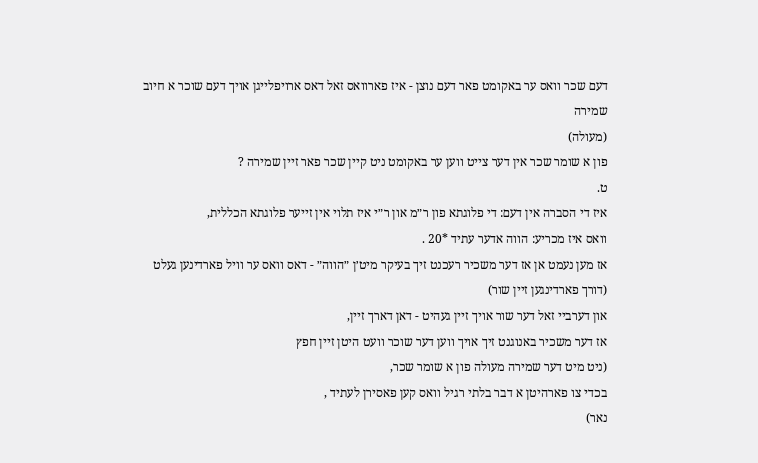דעם שכר וואס ער באקומט פאר דעם נוצן - איז פארוואס זאל דאס ארויפלייגן אויך דעם שוכר א חיוב שמירה
(מעולה)
פון א שומר שכר אין דער צייט ווען ער באקומט ניט קיין שכר פאר זיין שמירה ?
ט.
איז די הסברה אין דעם: די פלוגתא פון ר״מ און ר״י איז תלוי אין זייער פלוגתא הכללית,
וואס איז מכריע: הווה אדער עתיד *20 .
אז מען נעמט אן אז דער משכיר רעכנט זיך בעיקר מיט׳ן ״הווה״ - דאס וואס ער וויל פארדינען געלט
(דורך פארדינגען זיין שור)
און דערביי זאל דער שור אויך זיין געהיט - דאן דארך זיין,
אז דער משכיר באנוגנט זיך אויך ווען דער שוכר וועט היטן זיין חפץ
(ניט מיט דער שמירה מעולה פון א שומר שכר,
בכדי צו פארהיטן א דבר בלתי רגיל וואס קען פאסירן לעתיד ,
נאר)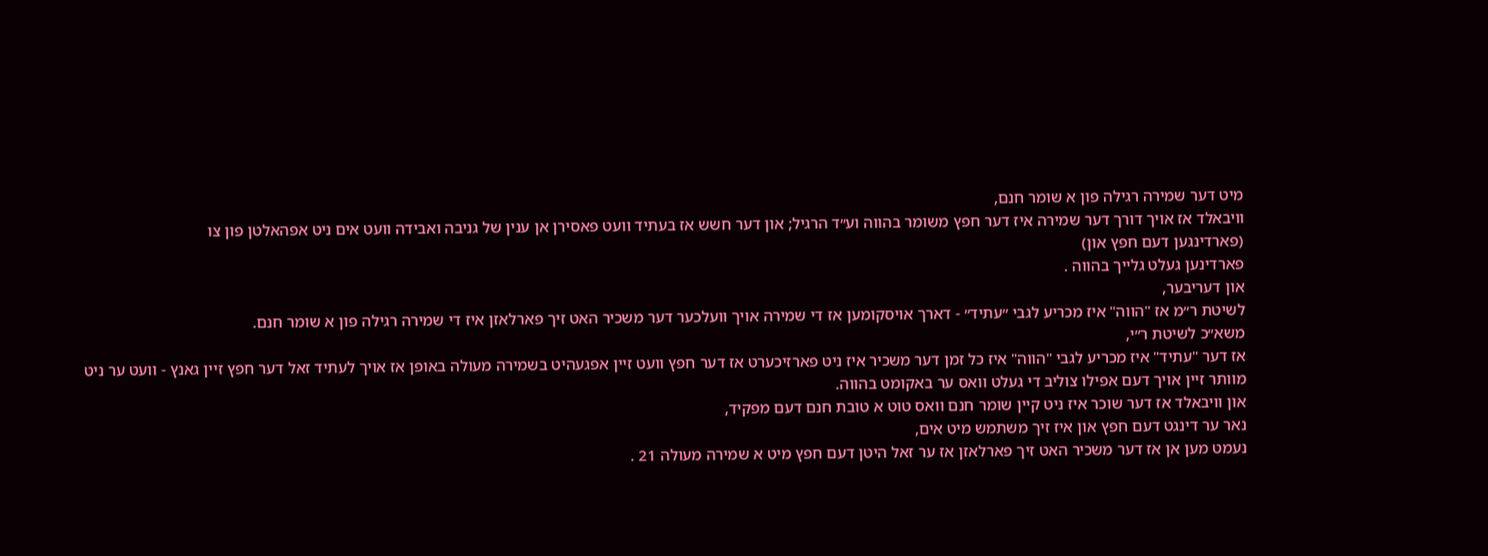מיט דער שמירה רגילה פון א שומר חנם,
וויבאלד אז אויך דורך דער שמירה איז דער חפץ משומר בהווה וע״ד הרגיל; און דער חשש אז בעתיד וועט פאסירן אן ענין של גניבה ואבידה וועט אים ניט אפהאלטן פון צו
(פארדינגען דעם חפץ און)
פארדינען געלט גלייך בהווה .
און דעריבער,
לשיטת ר״מ אז "הווה" איז מכריע לגבי ״עתיד״ - דארך אויסקומען אז די שמירה אויך וועלכער דער משכיר האט זיך פארלאזן איז די שמירה רגילה פון א שומר חנם.
משא״כ לשיטת ר״י,
אז דער "עתיד" איז מכריע לגבי "הווה" איז כל זמן דער משכיר איז ניט פארזיכערט אז דער חפץ וועט זיין אפגעהיט בשמירה מעולה באופן אז אויך לעתיד זאל דער חפץ זיין גאנץ - וועט ער ניט מוותר זיין אויך דעם אפילו צוליב די געלט וואס ער באקומט בהווה.
און וויבאלד אז דער שוכר איז ניט קיין שומר חנם וואס טוט א טובת חנם דעם מפקיד,
נאר ער דינגט דעם חפץ און איז זיך משתמש מיט אים,
נעמט מען אן אז דער משכיר האט זיך פארלאזן אז ער זאל היטן דעם חפץ מיט א שמירה מעולה 21 .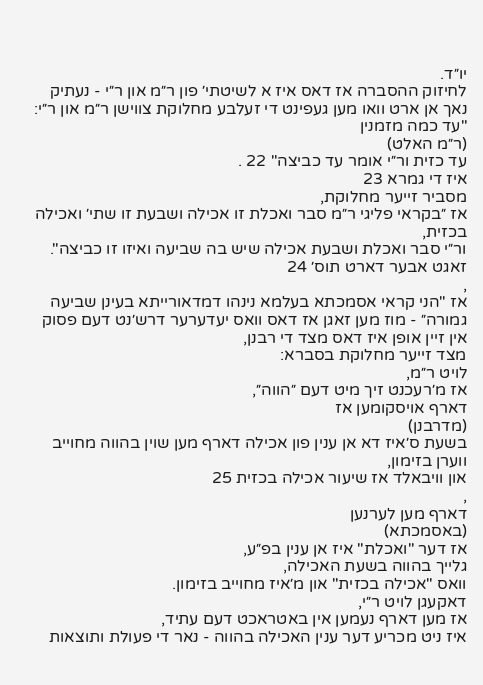יו״ד.
לחיזוק ההסברה אז דאס איז א לשיטתי׳ פון ר״מ און ר״י - נעתיק נאך אן ארט וואו מען געפינט די זעלבע מחלוקת צווישן ר״מ און ר״י: "עד כמה מזמנין
(ר״מ האלט)
עד כזית ור״י אומר עד כביצה" 22 .
איז די גמרא 23
מסביר זייער מחלוקת,
אז ״בקראי פליגי ר״מ סבר ואכלת זו אכילה ושבעת זו שתי׳ ואכילה בכזית,
ור״י סבר ואכלת ושבעת אכילה שיש בה שביעה ואיזו זו כביצה".
זאגט אבער דארט תוס׳ 24
,
אז "הני קראי אסמכתא בעלמא נינהו דמדאורייתא בעינן שביעה גמורה״ - מוז מען זאגן אז דאס וואס יעדערער דרש׳נט דעם פסוק אין זיין אופן איז דאס מצד די רבנן,
מצד זייער מחלוקת בסברא:
לויט ר״מ,
אז מ׳רעכנט זיך מיט דעם ״הווה״,
דארף אויסקומען אז
(מדרבנן)
בשעת ס׳איז דא אן ענין פון אכילה דארף מען שוין בהווה מחוייב ווערן בזימון,
און וויבאלד אז שיעור אכילה בכזית 25
,
דארף מען לערנען
(באסמכתא)
אז דער "ואכלת" איז אן ענין בפ״ע,
גלייך בהווה בשעת האכילה,
וואס "אכילה בכזית" און מ׳איז מחוייב בזימון.
דאקעגן לויט ר״י,
אז מען דארף נעמען אין באטראכט דעם עתיד,
איז ניט מכריע דער ענין האכילה בהווה - נאר די פעולת ותוצאות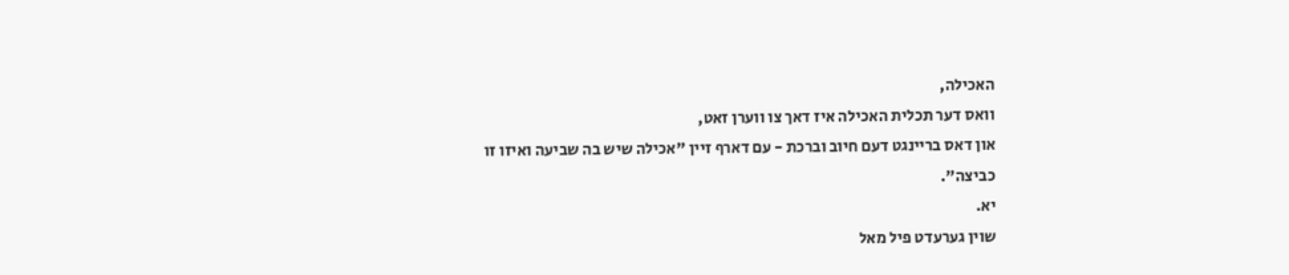האכילה,
וואס דער תכלית האכילה איז דאך צו ווערן זאט,
און דאס בריינגט דעם חיוב וברכת - עם דארף זיין "אכילה שיש בה שביעה ואיזו זו כביצה".
יא.
שוין גערעדט פיל מאל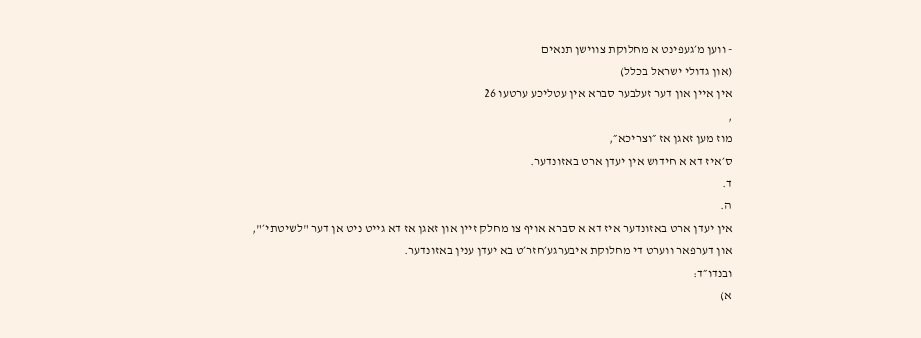- ווען מ׳געפינט א מחלוקת צווישן תנאים
(און גדולי ישראל בכלל)
אין איין און דער זעלבער סברא אין עטליכע ערטעו 26
,
מוז מען זאגן אז ״וצריכא״,
ס׳איז דא א חידוש אין יעדן ארט באזונדער.
ד.
ה.
אין יעדן ארט באזונדער איז דא א סברא אויף צו מחלק זיין און זאגן אז דא גייט ניט אן דער "לשיטתי׳",
און דערפאר ווערט די מחלוקת איבערגע׳חזר׳ט בא יעדן ענין באזונדער.
ובנדו״ד:
א)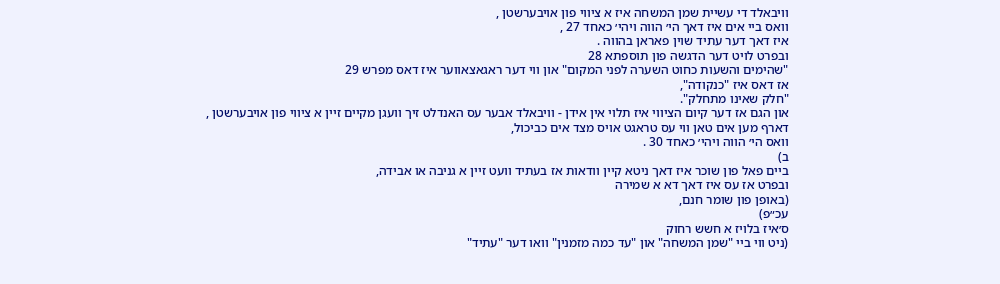וויבאלד די עשיית שמן המשחה איז א ציווי פון אויבערשטן ,
וואס ביי אים איז דאך הי׳ הווה ויהי׳ כאחד 27 ,
איז דאך דער עתיד שוין פאראן בהווה .
ובפרט לויט דער הדגשה פון תוספתא 28
"שהימים והשעות כחוט השערה לפני המקום" און ווי דער ראגאצאווער איז דאס מפרש 29
אז דאס איז "כנקודה",
"חלק שאינו מתחלק".
און הגם אז דער קיום הציווי איז תלוי אין אידן - וויבאלד אבער עס האנדלט זיך וועגן מקיים זיין א ציווי פון אויבערשטן ,
דארף מען אים טאן ווי עס טראגט אויס מצד אים כביכול,
וואס הי׳ הווה ויהי׳ כאחד 30 .
ב)
ביים פאל פון שוכר איז דאך ניטא קיין וודאות אז בעתיד וועט זיין א גניבה או אבידה,
ובפרט אז עס איז דאך דא א שמירה
(באופן פון שומר חנם,
עכ״פ)
ס׳איז בלויז א חשש רחוק
(ניט ווי ביי "שמן המשחה" און "עד כמה מזמנין" וואו דער "עתיד"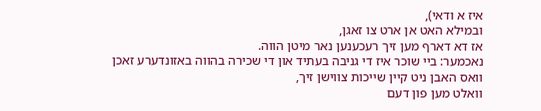איז א ודאי),
ובמילא האט אן ארט צו זאגן,
אז דא דארף מען זיך רעכענען נאר מיטן הווה.
נאכמער: ביי שוכר איז די גניבה בעתיד און די שכירה בהווה באזונדערע זאכן וואס האבן ניט קיין שייכות צווישן זיך,
וואלט מען פון דעם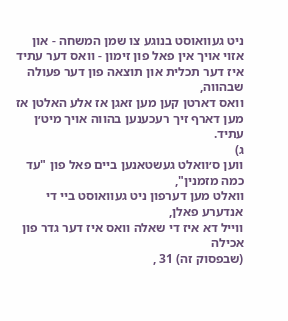ניט געוואוסט בנוגע צו שמן המשחה - און אזוי אויך אין פאל פון זימון - וואס דער עתיד איז דער תכלית און תוצאה פון דער פעולה שבהווה,
וואס דארטן קען מען זאגן אז אלע האלטן אז מען דארף זיך רעכענען בהווה אויך מיט׳ן עתיד.
ג)
ווען ס׳וואלט געשטאנען ביים פאל פון "עד כמה מזמנין",
וואלט מען דערפון ניט געוואוסט ביי די אנדערע פאלן,
ווייל דא איז די שאלה וואס איז דער גדר פון אכילה
(שבפסוק זה) 31 ,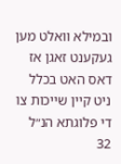ובמילא וואלט מען געקענט זאגן אז דאס האט בכלל ניט קיין שייכות צו די פלוגתא הנ״ל 32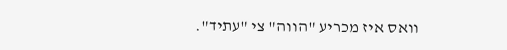וואס איז מכריע "הווה" צי "עתיד".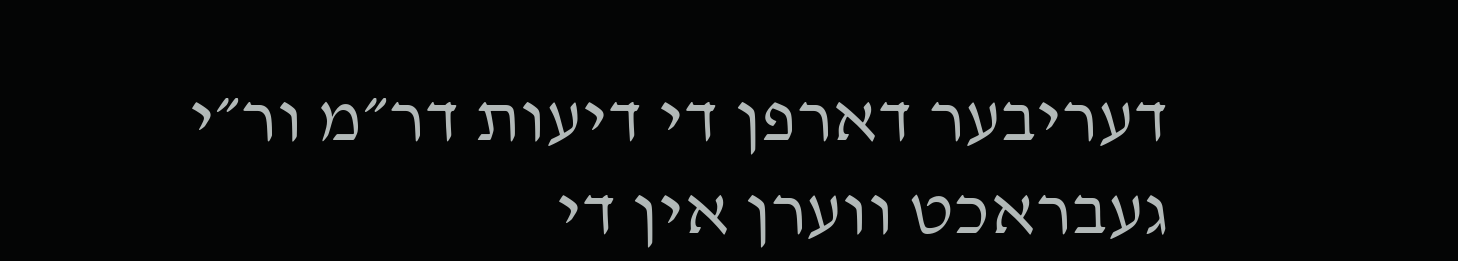דעריבער דארפן די דיעות דר״מ ור״י געבראכט ווערן אין די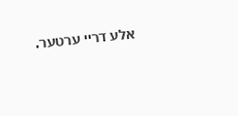אלע דריי ערטער.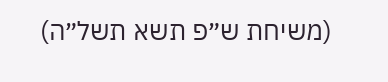(משיחת ש״פ תשא תשל״ה)